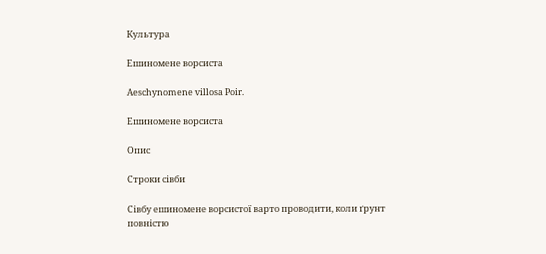Культура

Ешиномене ворсиста

Aeschynomene villosa Poir.

Ешиномене ворсиста

Опис

Строки сівби

Сівбу ешиномене ворсистої варто проводити, коли ґрунт повністю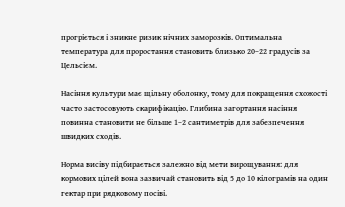прогріється і зникне ризик нічних заморозків. Оптимальна температура для проростання становить близько 20–22 градусів за Цельсієм.

Насіння культури має щільну оболонку, тому для покращення схожості часто застосовують скарифікацію. Глибина загортання насіння повинна становити не більше 1–2 сантиметрів для забезпечення швидких сходів.

Норма висіву підбирається залежно від мети вирощування: для кормових цілей вона зазвичай становить від 5 до 10 кілограмів на один гектар при рядковому посіві.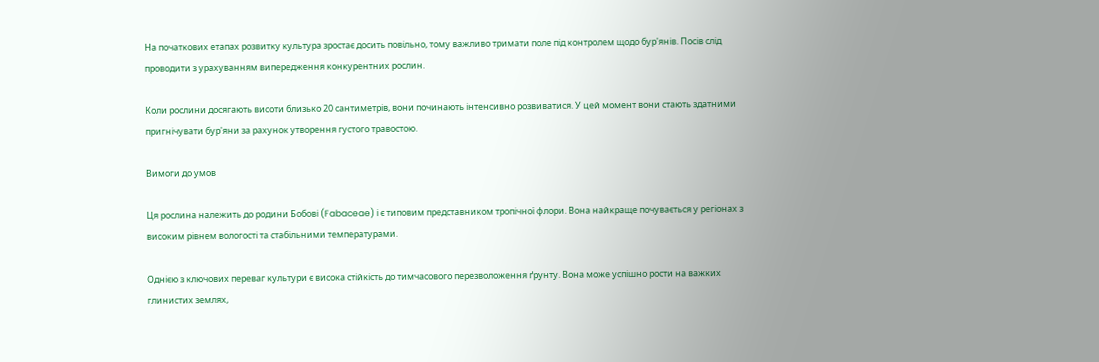На початкових етапах розвитку культура зростає досить повільно, тому важливо тримати поле під контролем щодо бур'янів. Посів слід проводити з урахуванням випередження конкурентних рослин.

Коли рослини досягають висоти близько 20 сантиметрів, вони починають інтенсивно розвиватися. У цей момент вони стають здатними пригнічувати бур'яни за рахунок утворення густого травостою.

Вимоги до умов

Ця рослина належить до родини Бобові (Fabaceae) і є типовим представником тропічної флори. Вона найкраще почувається у регіонах з високим рівнем вологості та стабільними температурами.

Однією з ключових переваг культури є висока стійкість до тимчасового перезволоження ґрунту. Вона може успішно рости на важких глинистих землях,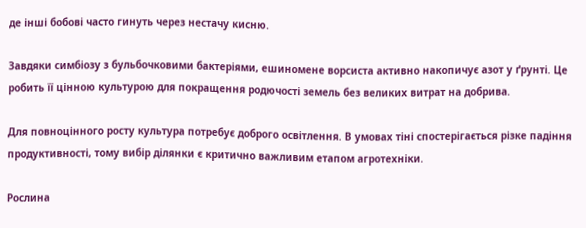де інші бобові часто гинуть через нестачу кисню.

Завдяки симбіозу з бульбочковими бактеріями, ешиномене ворсиста активно накопичує азот у ґрунті. Це робить її цінною культурою для покращення родючості земель без великих витрат на добрива.

Для повноцінного росту культура потребує доброго освітлення. В умовах тіні спостерігається різке падіння продуктивності, тому вибір ділянки є критично важливим етапом агротехніки.

Рослина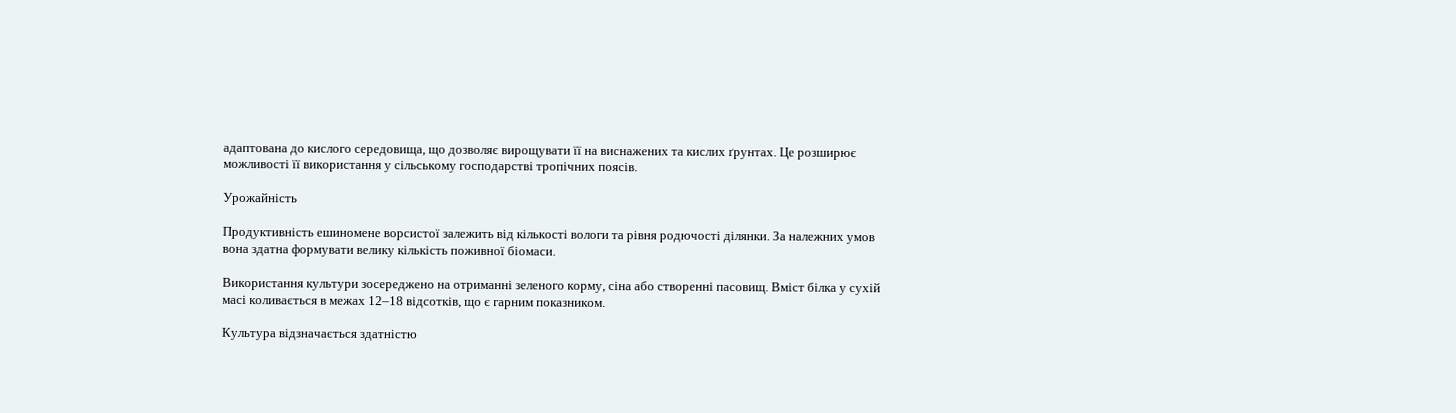адаптована до кислого середовища, що дозволяє вирощувати її на виснажених та кислих ґрунтах. Це розширює можливості її використання у сільському господарстві тропічних поясів.

Урожайність

Продуктивність ешиномене ворсистої залежить від кількості вологи та рівня родючості ділянки. За належних умов вона здатна формувати велику кількість поживної біомаси.

Використання культури зосереджено на отриманні зеленого корму, сіна або створенні пасовищ. Вміст білка у сухій масі коливається в межах 12–18 відсотків, що є гарним показником.

Культура відзначається здатністю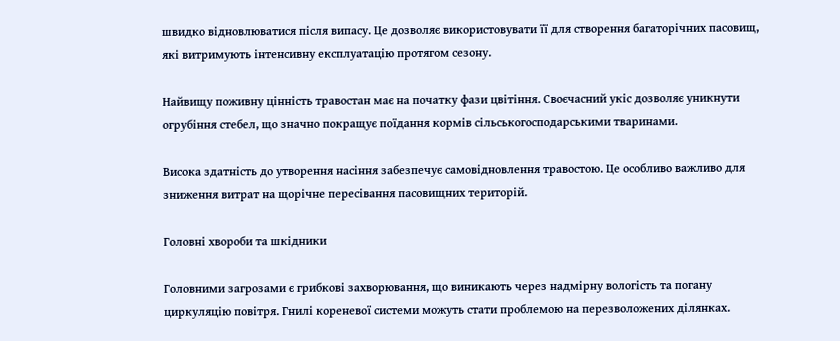швидко відновлюватися після випасу. Це дозволяє використовувати її для створення багаторічних пасовищ, які витримують інтенсивну експлуатацію протягом сезону.

Найвищу поживну цінність травостан має на початку фази цвітіння. Своєчасний укіс дозволяє уникнути огрубіння стебел, що значно покращує поїдання кормів сільськогосподарськими тваринами.

Висока здатність до утворення насіння забезпечує самовідновлення травостою. Це особливо важливо для зниження витрат на щорічне пересівання пасовищних територій.

Головні хвороби та шкідники

Головними загрозами є грибкові захворювання, що виникають через надмірну вологість та погану циркуляцію повітря. Гнилі кореневої системи можуть стати проблемою на перезволожених ділянках.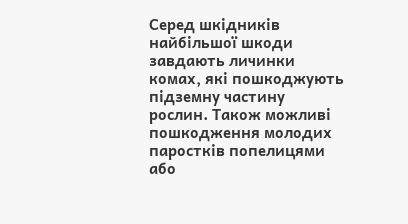Серед шкідників найбільшої шкоди завдають личинки комах, які пошкоджують підземну частину рослин. Також можливі пошкодження молодих паростків попелицями або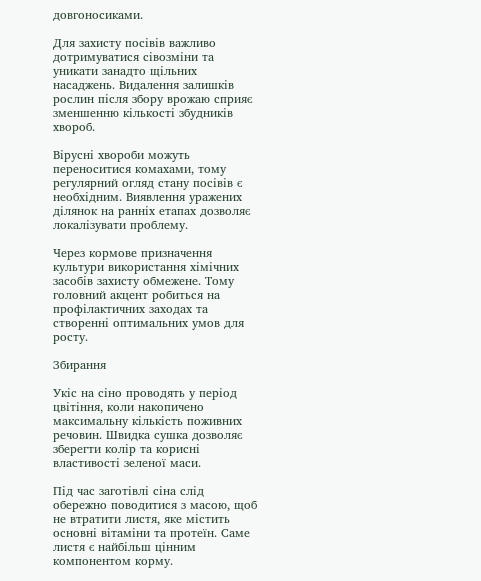довгоносиками.

Для захисту посівів важливо дотримуватися сівозміни та уникати занадто щільних насаджень. Видалення залишків рослин після збору врожаю сприяє зменшенню кількості збудників хвороб.

Вірусні хвороби можуть переноситися комахами, тому регулярний огляд стану посівів є необхідним. Виявлення уражених ділянок на ранніх етапах дозволяє локалізувати проблему.

Через кормове призначення культури використання хімічних засобів захисту обмежене. Тому головний акцент робиться на профілактичних заходах та створенні оптимальних умов для росту.

Збирання

Укіс на сіно проводять у період цвітіння, коли накопичено максимальну кількість поживних речовин. Швидка сушка дозволяє зберегти колір та корисні властивості зеленої маси.

Під час заготівлі сіна слід обережно поводитися з масою, щоб не втратити листя, яке містить основні вітаміни та протеїн. Саме листя є найбільш цінним компонентом корму.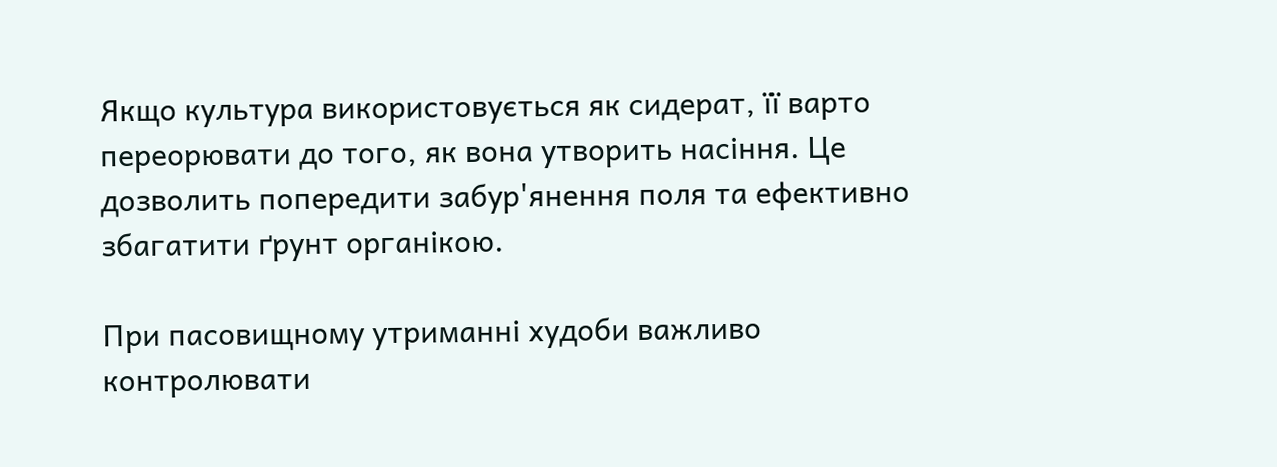Якщо культура використовується як сидерат, її варто переорювати до того, як вона утворить насіння. Це дозволить попередити забур'янення поля та ефективно збагатити ґрунт органікою.

При пасовищному утриманні худоби важливо контролювати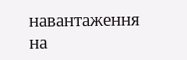навантаження на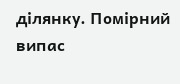ділянку. Помірний випас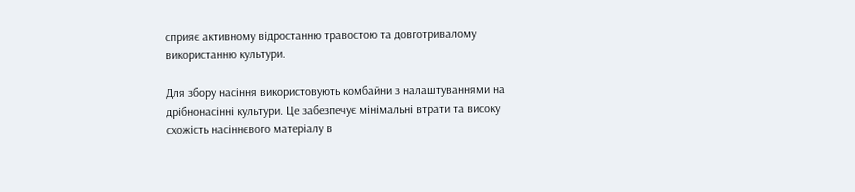сприяє активному відростанню травостою та довготривалому використанню культури.

Для збору насіння використовують комбайни з налаштуваннями на дрібнонасінні культури. Це забезпечує мінімальні втрати та високу схожість насіннєвого матеріалу в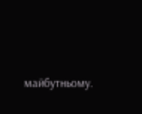майбутньому.